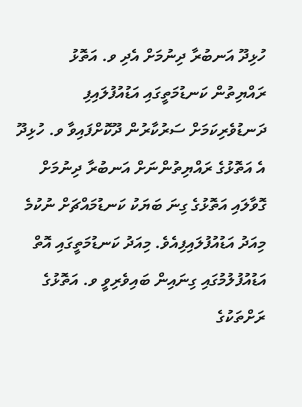ހުޅިދޫ އަނބުރާ ދިނުމަށް އެދި ވ. އަތޮޅު ރައްޔިތުން ކަނޑުމަތީގައި އަޑުއުފުލައިފި
ދަނޑުވެރިކަމަށް ސަރުކާރުން ދޫކޮށްފައިވާ ވ. ހުޅިދޫ އެ އަތޮޅުގެ ރައްޔިތުންނަށް އަނބުރާ ދިނުމަށް ގޮވާލައި އަތޮޅުގެ ގިނަ ބަޔަކު ކަނޑުމައްޗަށް ނުކުމެ މިއަދު އަޑުއުފުލައިފިއެވެ. މިއަދު ކަނޑުމަތީގައި އޮތް އަޑުއުފުލުމުގައި ގިނައިން ބައިވެރިވީ ވ. އަތޮޅުގެ ރަށްތަކުގެ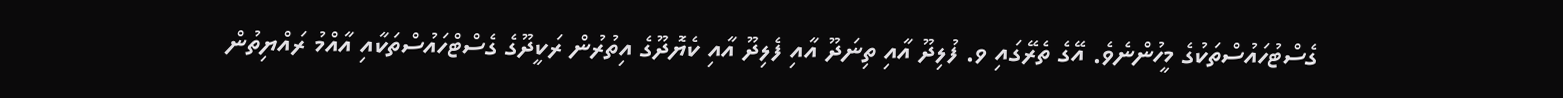ގެސްޓުހައުސްތަކުގެ މީހުންނެވެ. އޭގެ ތެރޭގައި ވ. ފުލިދޫ އާއި ތިނަދޫ އާއި ފެލިދޫ އާއި ކެޔޮދޫގެ އިތުރުން ރަކީދޫގެ ގެސްޓްހައުސްތަކާއި އާއްމު ރައްޔިތުން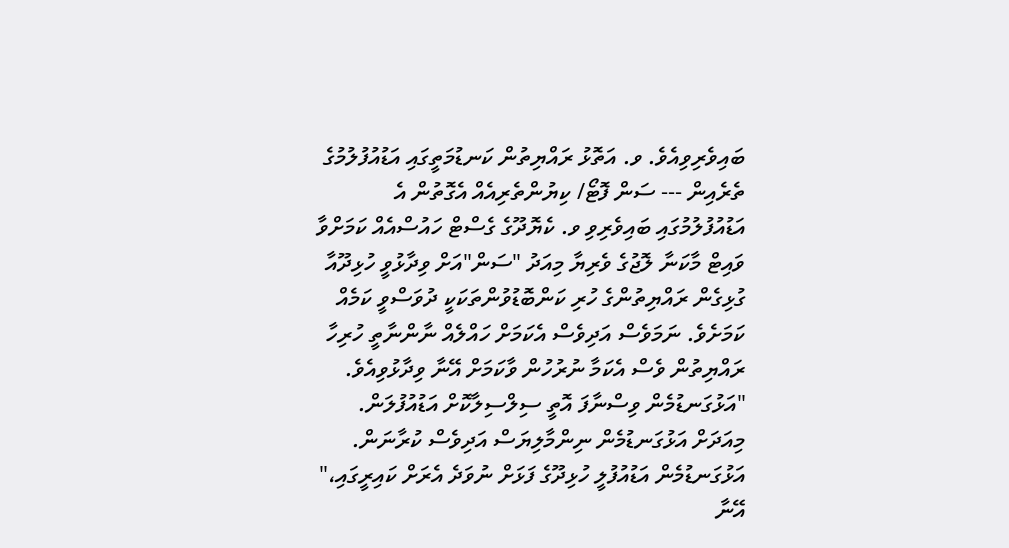ބައިވެރިވިއެވެ. ވ. އަތޮޅު ރައްޔިތުން ކަނޑުމަތީގައި އަޑުއުފުލުމުގެ ތެރެއިން --- ސަން ފޮޓޯ/ ކިޔުންތެރިއެއް އެގޮތުން އެ އަޑުއުފުލުމުގައި ބައިވެރިވި ވ. ކެޔޮދޫގެ ގެސްޓް ހައުސްއެއް ކަމަށްވާ ވައިޓް މާކަނާ ލޮޖުގެ ވެރިޔާ މިއަދު "ސަން"އަށް ވިދާޅުވީ ހުޅިދޫއާ ގުޅިގެން ރައްޔިތުންގެ ހުރި ކަންބޮޑުވުންތަކަކީ ދުވަސްވީ ކަމެއް ކަމަށެވެ. ނަމަވެސް އަދިވެސް އެކަމަށް ހައްލެއް ނާންނާތީ ހުރިހާ ރައްޔިތުން ވެސް އެކަމާ ނުރުހުން ވާކަމަށް އޭނާ ވިދާޅުވިއެވެ. "އަޅުގަނޑުމެން ވިސްނާފަ އޮތީ ސިލްސިލާކޮށް އަޑުއުފުލަން. މިއަދަށް އަޅުގަނޑުމެން ނިންމާލިޔަސް އަދިވެސް ކުރާނަން. އަޅުގަނޑުމެން އަޑުއުފުލީ ހުޅިދޫގެ ފަޅަށް ނުވަދެ އެރަށް ކައިރީގައި،" އޭނާ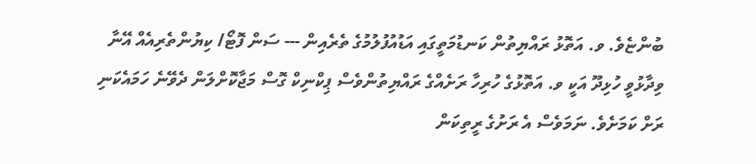ބުންޏެވެ. ވ. އަތޮޅު ރައްޔިތުން ކަނޑުމަތީގައި އަޑުއުފުލުމުގެ ތެރެއިން --- ސަން ފޮޓޯ/ ކިޔުންތެރިއެއް އޭނާ ވިދާޅުވީ ހުޅިދޫ އަކީ ވ. އަތޮޅުގެ ހުރިހާ ރަށެއްގެ ރައްޔިތުންވެސް ޕިކްނިކް ގޮސް މަޖާކޮށްލަން ދެވޭނެ ހަމައެކަނި ރަށް ކަމަށެވެ. ނަމަވެސް އެ ރަށުގެ ރީތިކަން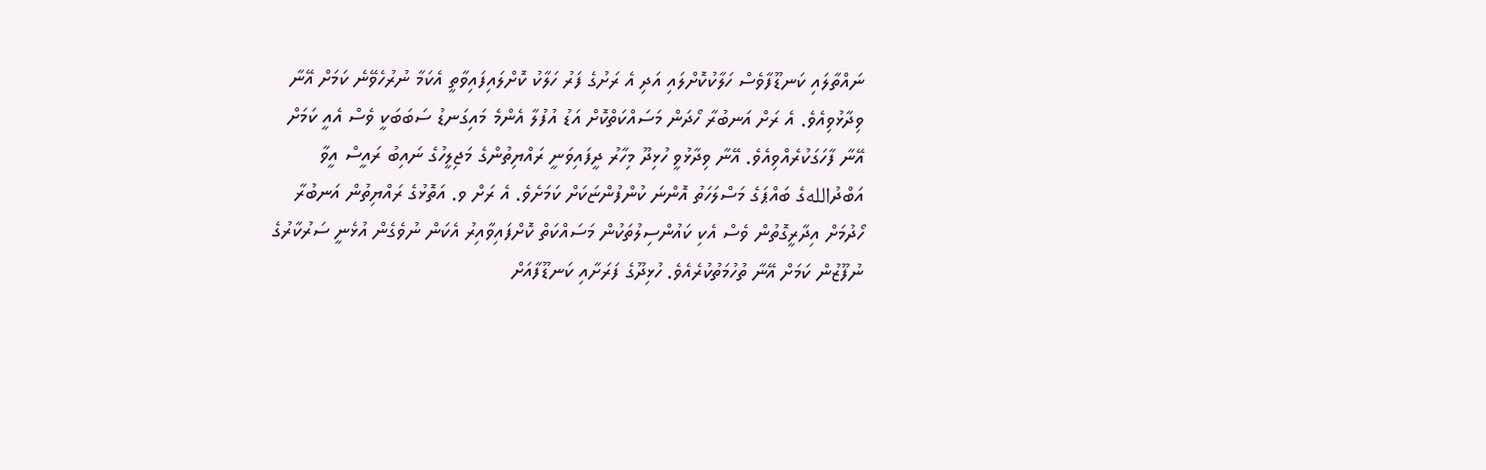ނައްތާލައި ކަނޑޫފާވެސް ހަލާކުކޮށްލައި އަދި އެ ރަށުގެ ފަރު ހަލާކު ކޮށްލައިފައިވާތީ އެކަމާ ނުރުހެވޭނެ ކަމަށް އޭނާ ވިދާޅުވިއެވެ. އެ ރަށް އަނބުރާ ހޯދަން މަސައްކަތްކޮށް އަޑު އުފުލާ އެންމެ މައިގަނޑު ސަބަބަކީ ވެސް އެއީ ކަމަށް އޭނާ ފާހަގަކުރެއްވިއެވެ. އޭނާ ވިދާޅުވީ ހުޅިދޫ މިހާރު ދީފައިވަނީ ރައްޔިތުންގެ މަޖިލީހުގެ ނައިބު ރައީސް އީވާ އަބްދުاللهގެ ބައްޕަގެ މަސްލަހަތު އޮންނަ ކުންފުންޏަކަށް ކަމަށެވެ. އެ ރަށް ވ. އަތޮޅުގެ ރައްޔިތުން އަނބުރާ ހޯދުމަށް އިދާރީގޮތުން ވެސް އެކި ކައުންސިލުތަކުން މަސައްކަތް ކޮށްފައިވާއިރު އެކަން ނުވެގެން އުޅެނީ ސަރުކާރުގެ ނުފޫޒުން ކަމަށް އޭނާ ތުހުމަތުކުރެއެވެ. ހުޅިދޫގެ ފަރަށާއި ކަނޑޫފާއަށް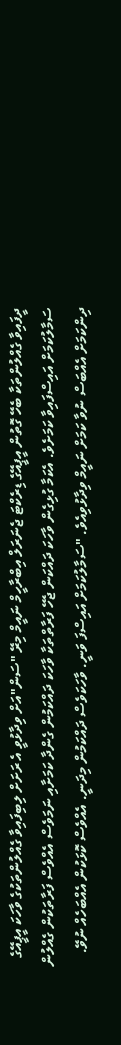ދީފައިވާ ގެއްލުންތަކާ ބެހޭ ގޮތުން އީޕީއޭގެ ޑިރެކްޓަ ޖެނަރަލް އިބްރާހީމް ނައީމް މިރޭ "ސަން"އަށް ވިދާޅުވީ އެ ރަށަށް ލިބިފައިވާ ގެއްލުންތަކުގެ ވާހަކަ އީޕީއޭގެ ސަމާލުކަމަށް އައިސްފައިވާ ކަމަށެވެ. އެކަމާ ގުޅިގެން ވާހަކަ ދައްކަން ޖެހޭ ފަރާތްތަކާ ވާހަކަ ދައްކަމުން ގެންދާ ކަމަށާއި ނަމަވެސް އެއްވެސް ފަރާތަކުން ގެއްލުން ދިންކަމަށް އެއްބަސް ނުވާ ކަމަށް ނައީމް ވިދާޅުވިއެވެ. "ސަމާލުކަމަށް އައިސްފަ ވަނީ. ވާހަކަވެސް ދައްކަމުން މިދަނީ. އެއްވެސް ކޮޅަކުން އެއްބަހެއް ނުވޭ.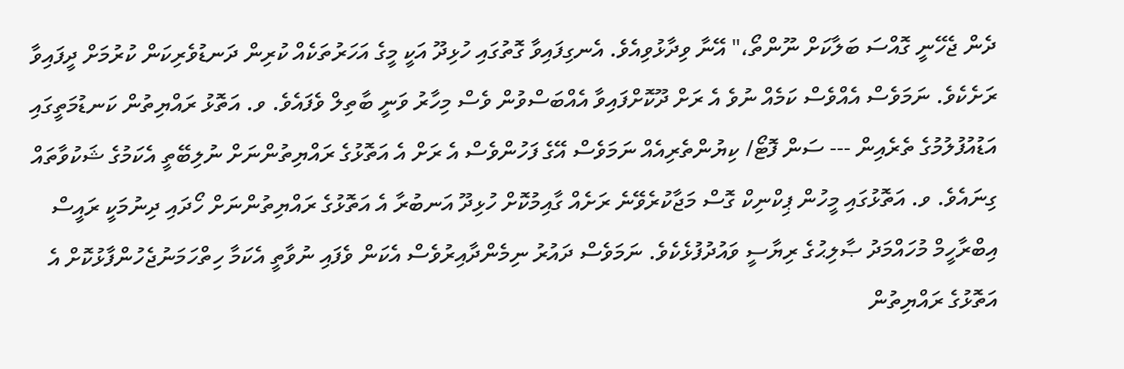ދެން ޖެހޭނީ ގޮއްސަ ބަލާކަށް ނޫންތޯ،" އޭނާ ވިދާޅުވިއެވެ. އެނގިފައިވާ ގޮތުގައި ހުޅިދޫ އަކީ މީގެ އަހަރުތަކެއް ކުރިން ދަނޑުވެރިކަން ކުރުމަށް ދީފައިވާ ރަށެކެވެ. ނަމަވެސް އެއްވެސް ކަމެއް ނުވެ އެ ރަށް ދޫކޮށްފައިވާ އެއްބަސްވުން ވެސް މިހާރު ވަނީ ބާތިލް ވެފައެވެ. ވ. އަތޮޅު ރައްޔިތުން ކަނޑުމަތީގައި އަޑުއުފުލުމުގެ ތެރެއިން --- ސަން ފޮޓޯ/ ކިޔުންތެރިއެއް ނަމަވެސް އޭގެ ފަހުންވެސް އެ ރަށް އެ އަތޮޅުގެ ރައްޔިތުންނަށް ނުލިބޭތީ އެކަމުގެ ޝަކުވާތައް ގިނައެވެ. ވ. އަތޮޅުގައި މީހުން ޕިކްނިކް ގޮސް މަޖާކުރެވޭނެ ރަށެއް ގާއިމުކޮށް ހުޅިދޫ އަނބުރާ އެ އަތޮޅުގެ ރައްޔިތުންނަށް ހޯދައި ދިނުމަކީ ރައީސް އިބްރާހީމް މުހައްމަދު ޞާލިޙުގެ ރިޔާސީ ވައުދުފުޅެކެވެ. ނަމަވެސް ދައުރު ނިމެންދާއިރުވެސް އެކަން ވެފައި ނުވާތީ އެކަމާ ހިތްހަމަނުޖެހުންފާޅުކޮށް އެ އަތޮޅުގެ ރައްޔިތުން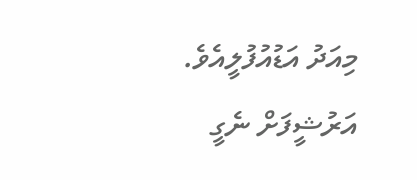މިއަދު އަޑުއުފުލީއެވެ.
އަރުޝީފަށް ނެގީ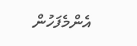އެންމެފަހުން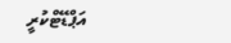އަޕްޑޭޓްކުރީ